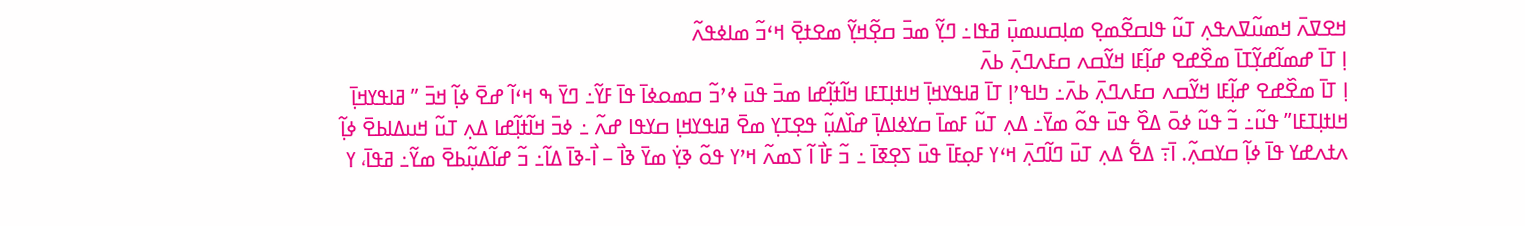ߞߐߜߍ߫ ߞߘߎ߬ߜߍߟߍ߲ ߠߎ߬ ߟߊߛߐ߬ߘߐ߲ ߘߊ߲ߛߎߘߎ߲߫ ߥߟߊ߸ ߣߌ߲߬ ߘߏ߫ ߛߐ߲߬ߞߌ߲߬ ߘߐߙߐ߲߫ ߞߵߏ߬ ߘߊߦߟߍ߬
ߊ߲ ߠߊ߫ ߝߘߊ߬ߝߌ߲߬ߠߊ߫ ߘߐ߰ߝߐ ߝߊ߲߬ߓߊ ߞߌ߬ߛߍ ߛߓߍߣߍ߲߫ ߕߍ߫
ߊ߲ ߠߊ߫ ߘߐ߰ߝߐ ߝߊ߲߬ߓߊ ߞߌ߬ߛߍ ߛߓߍߣߍ߲߫ ߕߍ߫߸ ߤߊߟߴߊ߲ ߠߊ߫ ߥߊߟߌߞߊ߲߫ ߞߊߙߊ߲ߠߓߊ ߞߊ߬ߙߊ߲߬ߝߊ ߘߏ߫ ߟߎ߫ ߦߴߏ߬ ߛߘߋߦߊ߫ ߟߊ߫ ߓߌ߬߸ ߣߌ߫ ߒ ߞߵߊ߬ ߝߐ߫ ߦߊ߲߬ ߞߏ߫ ” ߥߊߟߌߞߊ߲߫ ߞߊߙߊ߲ߠߓߊ” ߟߎ߬߸ ߏ߬ ߟߎ߬ ߦߋ߫ ߡߐ߰ ߟߎ߫ ߟߋ߬ ߘߌ߫߸ ߡߍ߲ ߠߎ߬ ߓߘߊ߫ ߛߌߦߊߡߊ߲߫ ߝߊ߰ߡߎ߲߬ ߟߐ߲ߠߌ߲ ߘߐ߫ ߥߊߟߌߞߊ߲ ߛߌߟߊ ߝߍ߬ ߸ ߦߏ߫ ߞߊ߬ߙߊ߲߬ߝߊ ߡߍ߲ ߠߎ߬ ߞߎߡߊߕߐ߫ ߦߊ߲߬ ߍߙߍߝߌ ߟߊ߫ ߦߊ߲߬ ߛߌߛߍ߲߬. ߊ߫߹ ߡߐ߱ ߡߍ߲ ߠߎ߫ ߣߊ߬ߣߍ߲߫ ߞߵߌ ߓߋ߲ߓߊ߫ ߟߎ߫ ߖߐ߲ߧߊ߫ ߸ ߏ߬ ߓߊ߯ ߊ߬ ߖߘߍ߬ ߞߴߌ ߟߋ߬ ߢߌ߲߭ ߘߌ߫ ߢߊ߯ – ߊ߯-ߢߊ߫ ߡߊ߬߸ ߏ߬ ߝߊ߬ߡߎ߲߬ߕߐ߫ ߘߌ߬߸ ߥߟߊ߫، ߌ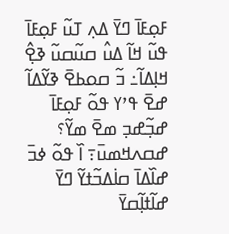ߓߋ߲ߓߊ߫ ߣߌ߫ ߡߍ߲ ߠߎ߬ ߓߋ߲ߓߊ߫ ߟߎ߬ ߞߊ߬ ߡߎ߮ ߛߎ߬ߛߎ߬ ߢߐ߲߮ ߞߊ߲ߡߊ߬߸ ߏ߬ ߛߋߕߐ߫ ߢߌ߬ߡߊ߬ ߝߐ߫ ߟߴߌ ߟߋ߬ ߓߋ߲ߓߊ߫ ߝߏ߲߬ߝߏ߲ ߘߐ߫ ߘߌ߬؟ ߝߛߍߞߘߎ߫߹ ߊ߰ ߟߋ߬ ߦߏ߫ ߝߊ߰ߡߊ߫ ߛߊ߭ߡߏ߬ߙߌ߬ ߣߌ߫ ߝߊ߬ߙߊ߲߬ߛߌ߫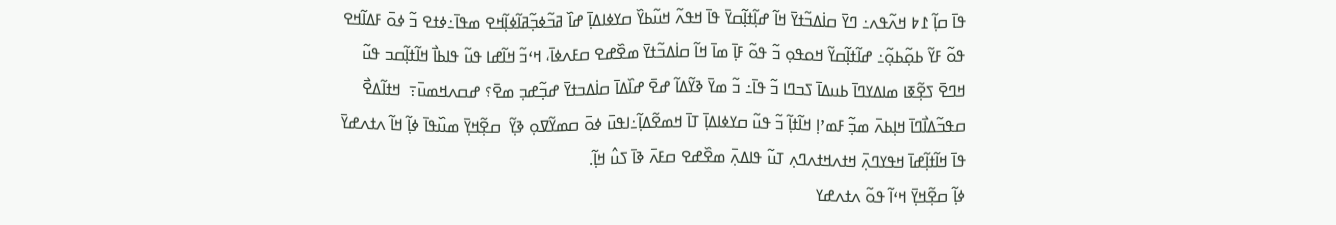ߟߊ߫ ߛߊ߲߬ ߁߈ ߞߍ߬ߟߍ߸ ߣߌ߫ ߛߊ߭ߡߏ߬ߙߌ߫ ߞߊ߬ ߝߊ߲߬ߙߊ߲߬ߛߌ߫ ߟߊ߫ ߞߟߍ߬ ߞߎ߬ߕߌ߰ ߛߌߦߊߡߊ߲߫ ߝߊ߰ ߥߏ߬ߦߏ߲߬ߥߊ߬ߦߊ߲߬ߞߐ ߘߟߊ߫߸ߦߙߐ ߏ߬ ߦߋ߫ ߓߡߊ߬ߞߐ ߟߋ߬ ߓߌ߬ ߕߋ߲߬ߕߋ߲߬߸ ߝߊ߬ߙߊ߲߬ߛߌ߬ ߞߋߟߋ߲ ߏ߬ ߟߋ߬ ߓߊ߲߫ ߘߊ߫ ߞߊ߬ ߛߊ߭ߡߏ߬ߙߌ߫ ߘߐ߰ߝߐ ߛߓߍߦߊ߫، ߞߵߏ߬ ߞߊ߬ߝߊ ߟߎ߬ ߟߊߕߊ߯ ߞߊ߬ߙߊ߲߬ߛߏ ߟߎ߬ ߞߣߐ߫ ߖߐ߲߬ߧߊ ߘߊߡߌߣߊ߫ ߕߎߡߊ߫ ߖߏߣߊ ߏ߬ ߟߊ߫߸ ߏ߬ ߘߌ߫ ߢߌ߬ߡߊ߬ ߝߐ߫ ߝߊ߰ߡߊ߫ ߛߊ߭ߡߏߙߌ߫ ߝߏ߲߬ߝߏ߲ ߘߐ߫؟ ߝߛߍߞߘߎ߫߹  ߞߙߊ߬ߡߐ߯ ߛߟߏ߬ߡߊ߯ߣߊ߫ ߞߊ߲ߕߍ߫ ߘߏ߲߬ ߓߘߴߊ߲ ߞߊ߬ߙߊ߲߬ ߏ߬ ߟߎ߬ ߛߌߦߊߡߊ߲߫ ߠߊ߫ ߞߘߐ߬ߡߊ߲߬߸ߊߟߎ߫ ߦߋ߫ ߛߘߌ߬ߜߋ߲ ߢߌ߲߬  ߛߐ߲߬ߞߌ߲߫ ߘߎ߰ߟߊ߫ ߦߊ߲߬ ߞߊ߬ ߍߙߍߝߌ߫ ߟߊ߫ ߞߊ߬ߙߊ߲߬ߝߊ߫ ߞߟߌߣߍ߲߫ ߞߙߍߞߙߍߣߍ߲ ߠߎ߬ ߟߊߡߍ߲߫ ߘߐ߰ߝߐ ߛߓߍ߫ ߢߊ߫ ߖߎ߮ ߞߊ߲߬.
ߦߊ߲߬ ߛߐ߲߬ߞߌ߲߫ ߞߵߊ߬ ߟߋ߬ ߍߙߍߝߌ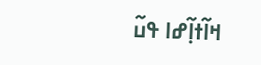ߞߊ߬ߙߊ߲߬ߝߊ ߟߎ߬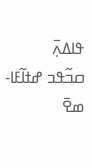ߟߊߡߍ߲߫
ߛߏ߬ߟߏ ߝߙߊ߬ߓߊ-ߘߐ߫